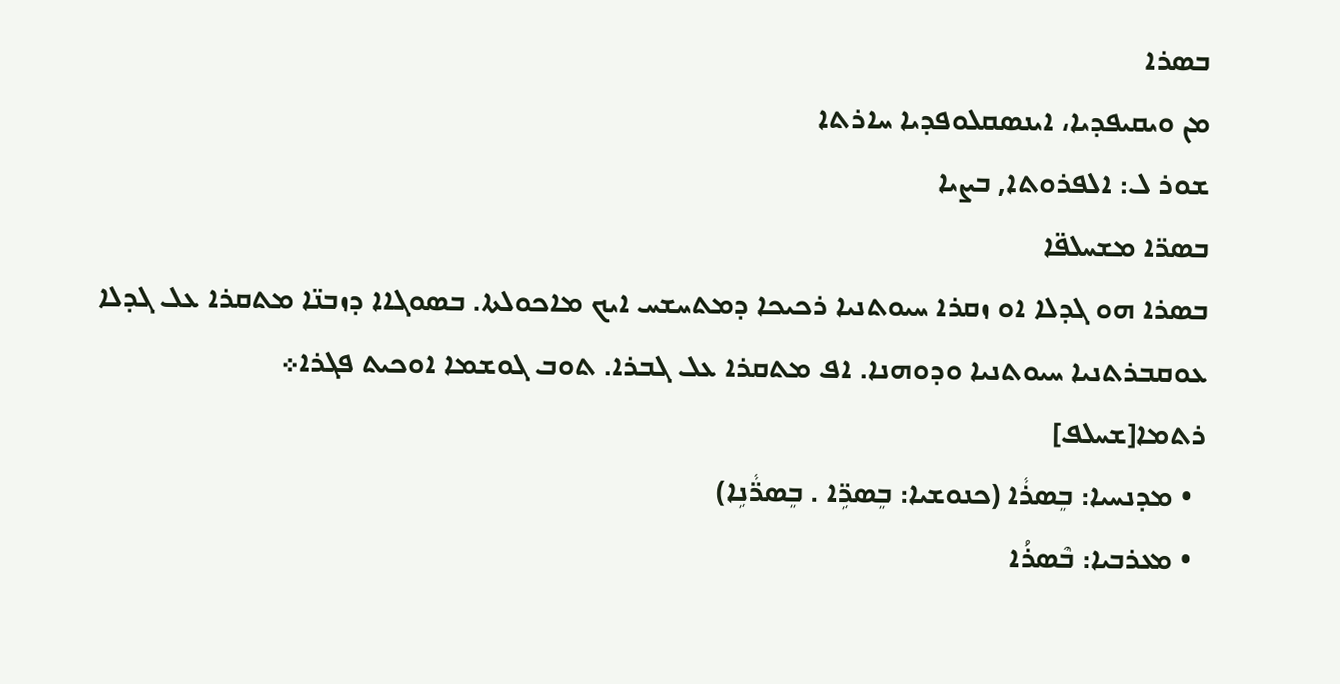ܒܣܪܐ
ܡܢ ܘܝܩܝܦܕܝܐ، ܐܝܢܣܩܠܘܦܕܝܐ ܚܐܪܬܐ
ܫܘܪ ܠ: ܐܠܦܪܘܬܐ, ܒܨܝܐ
ܒܣܪ̈ܐ ܡܫܚܠܦ̈ܐ
ܒܣܪܐ ܗܘ ܓܕܠܐ ܐܘ ܙܩܪܐ ܚܝܘܬܢܝܐ ܪܟܝܟܐ ܕܡܬܚܫܚ ܐܝܟ ܡܐܟܘܠܬܐ. ܒܣܘܓܐܐ ܕܙܒܢ̈ܐ ܡܬܩܪܐ ܥܠ ܓܕܠܐ ܥܘܩܒܪܬܢܝܐ ܚܝܘܬܢܝܐ ܘܕܘܗܢܐ. ܐܦ ܡܬܩܪܐ ܥܠ ܓܒܪܐ. ܬܘܒ ܓܘܫܡܐ ܐܘܟܝܬ ܦܓܪܐ܀
ܪܬܡܐ[ܫܚܠܦ]
  • ܡܕܢܚܝܐ: ܒܸܣܪܵܐ (ܟܢܘܫܝܐ: ܒܸܣܪܹ̈ܐ . ܒܸܣܪ̈ܵܢܹܐ)
  • ܡܥܪܒܝܐ: ܒܶܣܪܳܐ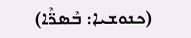(ܟܢܘܫܝܐ: ܒܶܣܪ̈ܶܐ)